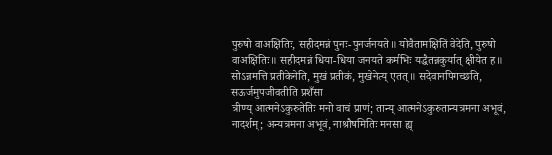पुरुषो वाअक्षितिः, सहीदमन्नं पुनः-पुनर्जनयते॥ योवैतामक्षितिं वेदेति, पुरुषो वाअक्षितिः॥ सहीदमन्नं धिया-धिया जनयते कर्मभिः यद्धैतन्नकुर्यात् क्षीयेत ह॥ सोऽन्नमत्ति प्रतीकेनेति, मुखं प्रतीकं, मुखेनेत्य् एतत्॥ सदेवानपिगच्छति, सऊर्जमुपजीवतीति प्रशँसा
त्रीण्य् आत्मनेऽकुरुतेतिः मनो वाचं प्राणं; तान्य् आत्मनेऽकुरुतान्यत्रमना अभूवं, नादर्शम्; अन्यत्रमना अभूवं, नाश्रौषमितिः मनसा ह्य्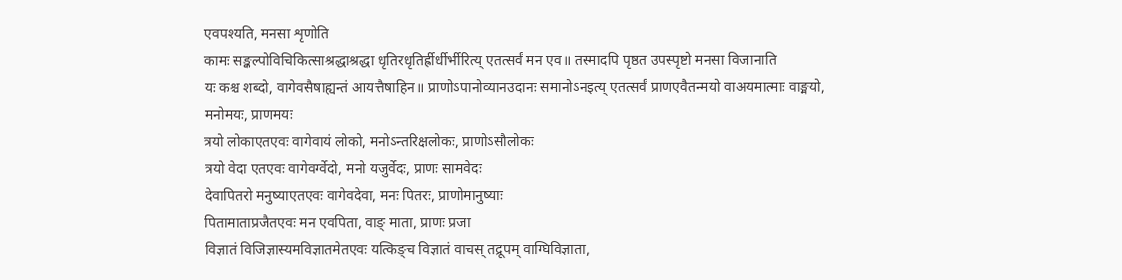एवपश्यति, मनसा शृणोति
कामः सङ्कल्पोविचिकित्साश्रद्धाश्रद्धा धृतिरधृतिर्ह्रीर्धीर्भीरित्य् एतत्सर्वं मन एव॥ तस्मादपि पृष्ठत उपस्पृष्टो मनसा विजानाति
यः कश्च शब्दो, वागेवसैषाह्यन्तं आयत्तैषाहिन॥ प्राणोऽपानोव्यानउदानः समानोऽनइत्य् एतत्सर्वं प्राणएवैतन्मयो वाअयमात्माः वाङ्मयो, मनोमयः, प्राणमयः
त्रयो लोकाएतएवः वागेवायं लोको, मनोऽन्तरिक्षलोकः, प्राणोऽसौलोकः
त्रयो वेदा एतएवः वागेवर्ग्वेदो, मनो यजुर्वेदः, प्राणः सामवेदः
देवापितरो मनुष्याएतएवः वागेवदेवा, मनः पितरः, प्राणोमानुष्याः
पितामाताप्रजैतएवः मन एवपिता, वाङ् माता, प्राणः प्रजा
विज्ञातं विजिज्ञास्यमविज्ञातमेतएवः यत्किङ्च विज्ञातं वाचस् तद्रूपम् वाग्घिविज्ञाता,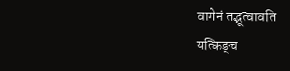वागेनं तद्भूत्वावति
यत्किङ्च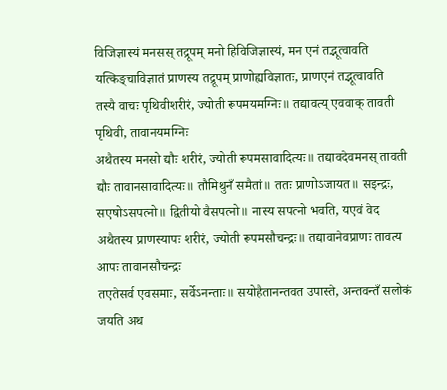विजिज्ञास्यं मनसस् तद्रूपम् मनो हिविजिज्ञास्यं, मन एनं तद्भूत्वावति
यत्किङ्चाविज्ञातं प्राणस्य तद्रूपम् प्राणोह्यविज्ञातः, प्राणएनं तद्भूत्वावति
तस्यै वाचः पृथिवीशरीरं, ज्योती रूपमयमग्निः॥ तद्यावत्य् एववाक् तावती पृथिवी, तावानयमग्निः
अथैतस्य मनसो द्यौः शरीरं, ज्योती रूपमसावादित्यः॥ तद्यावदेवमनस् तावती द्यौः तावानसावादित्यः॥ तौमिथुनँ समैतां॥ ततः प्राणोऽजायत॥ सइन्द्रः, सएषोऽसपत्नो॥ द्वितीयो वैसपत्नो॥ नास्य सपत्नो भवति, यएवं वेद
अथैतस्य प्राणस्यापः शरीरं, ज्योती रूपमसौचन्द्रः॥ तद्यावानेवप्राणः तावत्य आपः तावानसौचन्द्रः
तएतेसर्व एवसमाः, सर्वेऽनन्ताः॥ सयोहैतानन्तवत उपास्ते, अन्तवन्तँ सलोकं जयति अथ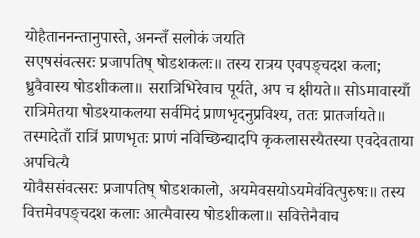योहैताननन्तानुपास्ते, अनन्तँ सलोकं जयति
सएषसंवत्सरः प्रजापतिष् षोडशकलः॥ तस्य रात्रय एवपङ्चदश कला; ध्रुवैवास्य षोडशीकला॥ सरात्रिभिरेवाच पूर्यते, अप च क्षीयते॥ सोऽमावास्याँ रात्रिमेतया षोडश्याकलया सर्वमिदं प्राणभृदनुप्रविश्य, ततः प्रातर्जायते॥ तस्मादेताँ रात्रिं प्राणभृतः प्राणं नविच्छिन्द्यादपि कृकलासस्यैतस्या एवदेवताया अपचित्यै
योवैससंवत्सरः प्रजापतिष् षोडशकालो, अयमेवसयोऽयमेवंवित्पुरुषः॥ तस्य वित्तमेवपङ्चदश कलाः आत्मैवास्य षोडशीकला॥ सवित्तेनैवाच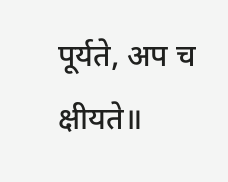पूर्यते, अप च क्षीयते॥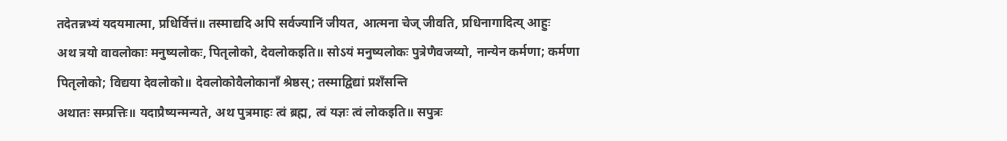तदेतन्नभ्यं यदयमात्मा, प्रधिर्वित्तं॥ तस्माद्यदि अपि सर्वज्यानिं जीयत, आत्मना चेज् जीवति, प्रधिनागादित्य् आहुः
अथ त्रयो वावलोकाः मनुष्यलोकः, पितृलोको, देवलोकइति॥ सोऽयं मनुष्यलोकः पुत्रेणैवजय्यो, नान्येन कर्मणा; कर्मणा पितृलोको; विद्यया देवलोको॥ देवलोकोवैलोकानाँ श्रेष्ठस्; तस्माद्विद्यां प्रशँसन्ति
अथातः सम्प्रत्तिः॥ यदाप्रैष्यन्मन्यते, अथ पुत्रमाहः त्वं ब्रह्म, त्वं यज्ञः त्वं लोकइति॥ सपुत्रः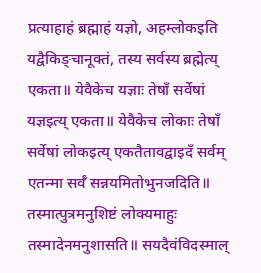प्रत्याहाहं ब्रह्माहं यज्ञो, अहम्लोकइति
यद्वैकिङ्चानूक्तं, तस्य सर्वस्य ब्रह्मेत्य् एकता॥ येवैकेच यज्ञाः तेषाँ सर्वेषां यज्ञइत्य् एकता॥ येवैकेच लोकाः तेषाँ सर्वेषां लोकइत्य् एकतैतावद्वाइदँ सर्वम् एतन्मा सर्वँ सन्नयमितोभुनजदिति॥ तस्मात्पुत्रमनुशिष्टं लोक्यमाहुः तस्मादेनमनुशासति॥ सयदैवंविदस्माल्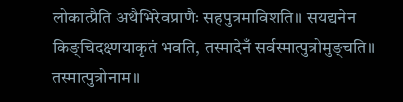लोकात्प्रैति अथैभिरेवप्राणैः सहपुत्रमाविशति॥ सयद्यनेन किङ्चिदक्ष्णयाकृतं भवति, तस्मादेनँ सर्वस्मात्पुत्रोमुङ्चति॥ तस्मात्पुत्रोनाम॥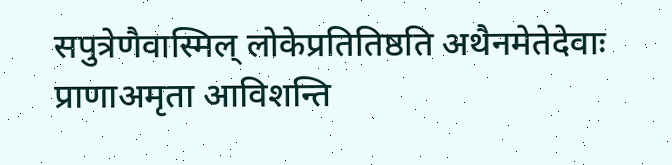सपुत्रेणैवास्मिल् लोकेप्रतितिष्ठति अथैनमेतेदेवाः प्राणाअमृता आविशन्ति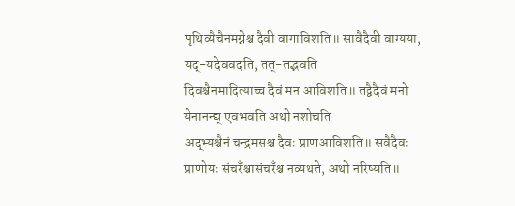पृथिव्यैचैनमग्नेश्च दैवी वागाविशति॥ सावैदैवी वाग्यया, यद्-यदेववदति, तत्-तद्भवति
दिवश्चैनमादित्याच्च दैवं मन आविशति॥ तद्वैदैवं मनो येनानन्द्य् एवभवति अथो नशोचति
अद्भ्यश्चैनं चन्द्रमसश्च दैवः प्राणआविशति॥ सवैदैवः प्राणोयः संचरँश्चासंचरँश्च नव्यथते, अथो नरिष्यति॥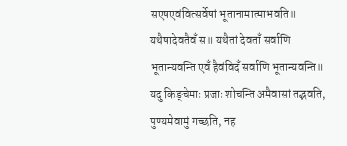सएषएवंवित्सर्वेषां भूतानामात्माभवति॥ यथैषादेवतैवँ स॥ यथैतां देवताँ सर्वाणि भूतान्यवन्ति एवँ हैवंविदँ सर्वाणि भूतान्यवन्ति॥ यदु किङ्चेमाः प्रजाः शोचन्ति अमैवासां तद्भवति, पुण्यमेवामुं गच्छति, नह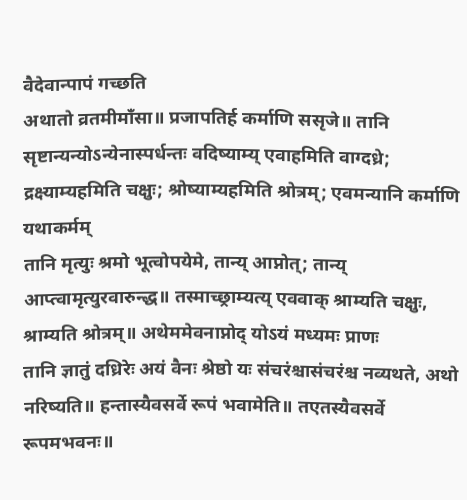वैदेवान्पापं गच्छति
अथातो व्रतमीमाँसा॥ प्रजापतिर्ह कर्माणि ससृजे॥ तानि सृष्टान्यन्योऽन्येनास्पर्धन्तः वदिष्याम्य् एवाहमिति वाग्दध्रे; द्रक्ष्याम्यहमिति चक्षुः; श्रोष्याम्यहमिति श्रोत्रम्; एवमन्यानि कर्माणि यथाकर्मम्
तानि मृत्युः श्रमो भूत्वोपयेमे, तान्य् आप्नोत्; तान्य् आप्त्वामृत्युरवारुन्द्ध॥ तस्माच्छ्राम्यत्य् एववाक् श्राम्यति चक्षुः, श्राम्यति श्रोत्रम्॥ अथेममेवनाप्नोद् योऽयं मध्यमः प्राणः
तानि ज्ञातुं दध्रिरेः अयं वैनः श्रेष्ठो यः संचरंश्चासंचरंश्च नव्यथते, अथो नरिष्यति॥ हन्तास्यैवसर्वे रूपं भवामेति॥ तएतस्यैवसर्वे रूपमभवनः॥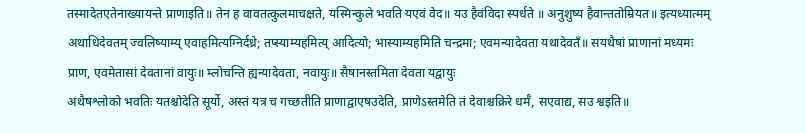तस्मादेतएतेनाख्यायन्ते प्राणाइति॥ तेन ह वावतत्कुलमाचक्षते, यस्मिन्कुले भवति यएवं वेद॥ यउ हैवंविदा स्पर्धते ॥ अनुशुष्य हैवान्ततोम्रियत॥ इत्यध्यात्मम्
अथाधिदेवतम् ज्वलिष्याम्य् एवाहमित्यग्निर्दध्रे; तप्स्याम्यहमित्य् आदित्यो; भास्याम्यहमिति चन्द्रमा; एवमन्यादेवता यथादेवतँ॥ सयथैषां प्राणानां मध्यमः प्राण, एवमेतासां देवतानां वायुः॥ म्लोचन्ति ह्यन्यादेवता, नवायुः॥ सैषानस्तमिता देवता यद्वायुः
अथैषश्लोको भवतिः यतश्चोदेति सूर्यो, अस्तं यत्र च गच्छतीति प्राणाद्वाएषउदेति, प्राणेऽस्तमेति तं देवाश्चक्रिरे धर्मँ, सएवाद्य, सउ श्वइति॥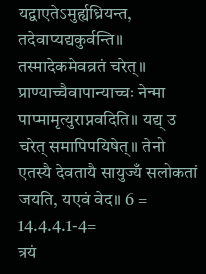यद्वाएतेऽमुर्ह्यध्रियन्त, तदेवाप्यद्यकुर्वन्ति॥ तस्मादेकमेवव्रतं चरेत्॥ प्राण्याच्चैवापान्याच्चः नेन्मा पाप्मामृत्युराप्नवदिति॥ यद्य् उ चरेत् समापिपयिषेत्॥ तेनो एतस्यै देवतायै सायुज्यँ सलोकतां जयति, यएवं वेद॥ 6 = 14.4.4.1-4=
त्रयं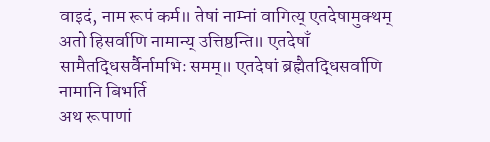वाइदं, नाम रूपं कर्म॥ तेषां नाम्नां वागित्य् एतदेषामुक्थम् अतो हिसर्वाणि नामान्य् उत्तिष्ठन्ति॥ एतदेषाँ सामैतद्धिसर्वैर्नामभिः समम्॥ एतदेषां ब्रह्मैतद्धिसर्वाणि नामानि बिभर्ति
अथ रूपाणां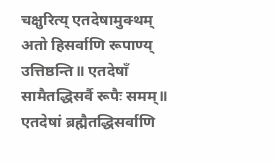चक्षुरित्य् एतदेषामुक्थम् अतो हिसर्वाणि रूपाण्य् उत्तिष्ठन्ति॥ एतदेषाँ सामैतद्धिसर्वै रूपैः समम्॥ एतदेषां ब्रह्मैतद्धिसर्वाणि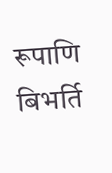रूपाणि बिभर्ति